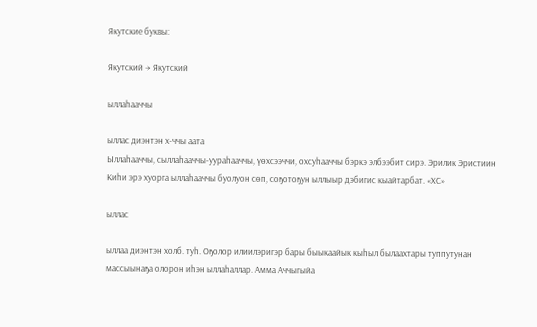Якутские буквы:

Якутский → Якутский

ыллаһааччы

ыллас диэнтэн х-ччы аата
Ыллаһааччы, сыллаһааччы-уураһааччы, үөхсээччи, охсуһааччы бэркэ элбээбит сирэ. Эрилик Эристиин
Киһи эрэ хуорга ыллаһааччы буолуон сөп, соҕотоҕун ыллыыр дэбигис кыайтарбат. «ХС»

ыллас

ыллаа диэнтэн холб. туһ. Оҕолор илиилэригэр бары быыкаайык кыһыл былаахтары туппутунан массыынаҕа олорон иһэн ыллаһаллар. Амма Аччыгыйа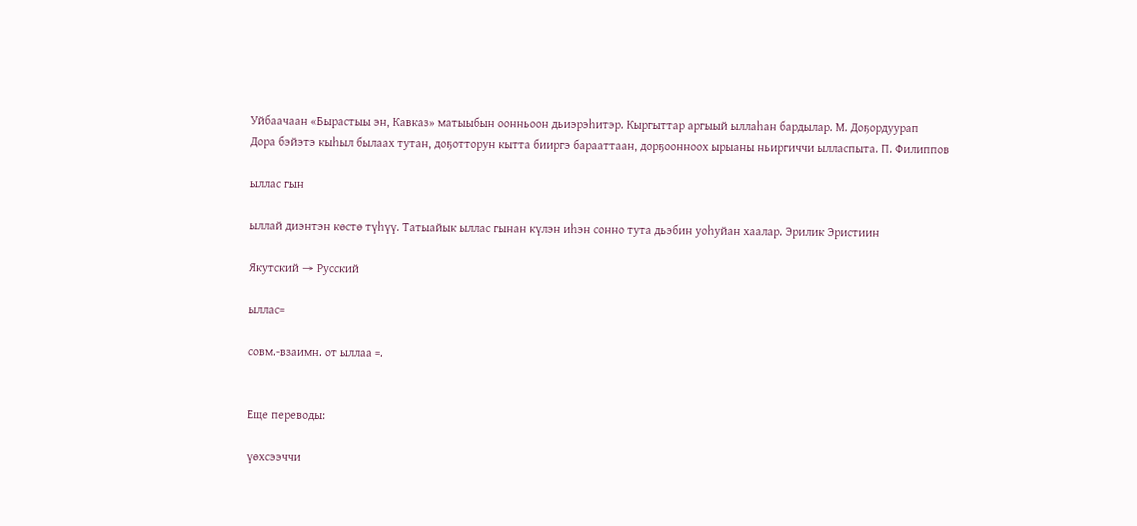Уйбаачаан «Бырастыы эн, Кавказ» матыыбын оонньоон дьиэрэһитэр. Кыргыттар аргыый ыллаһан бардылар. М. Доҕордуурап
Дора бэйэтэ кыһыл былаах тутан, доҕотторун кытта бииргэ барааттаан, дорҕоонноох ырыаны ньиргиччи ылласпыта. П. Филиппов

ыллас гын

ыллай диэнтэн көстө түһүү. Татыайык ыллас гынан күлэн иһэн сонно тута дьэбин уоһуйан хаалар. Эрилик Эристиин

Якутский → Русский

ыллас=

совм.-взаимн. от ыллаа =.


Еще переводы:

үөхсээччи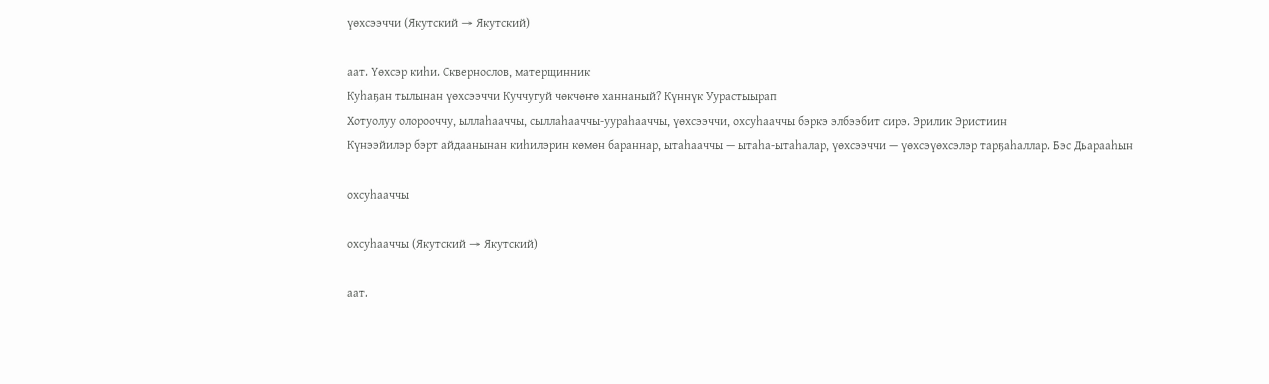үөхсээччи (Якутский → Якутский)

аат. Үөхсэр киһи. Сквернослов, матерщинник
Куһаҕан тылынан үөхсээччи Куччугуй чөкчөҥө ханнаный? Күннүк Уурастыырап
Хотуолуу олорооччу, ыллаһааччы, сыллаһааччы-уураһааччы, үөхсээччи, охсуһааччы бэркэ элбээбит сирэ. Эрилик Эристиин
Күнээйилэр бэрт айдаанынан киһилэрин көмөн бараннар, ытаһааччы — ытаһа-ытаһалар, үөхсээччи — үөхсэүөхсэлэр тарҕаһаллар. Бэс Дьарааһын

охсуһааччы

охсуһааччы (Якутский → Якутский)

аат.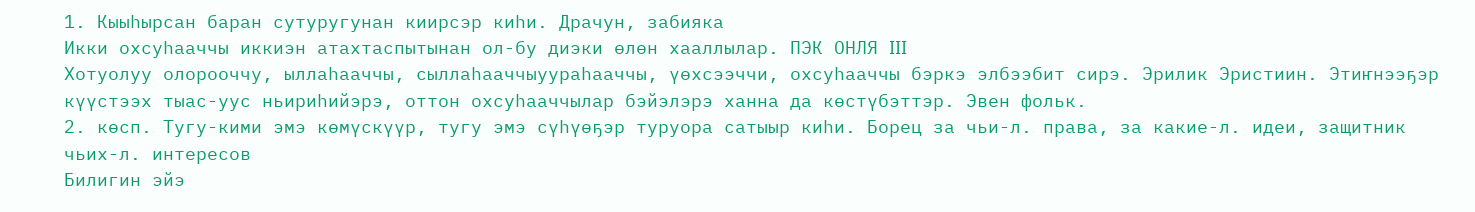1. Кыыһырсан баран сутуругунан киирсэр киһи. Драчун, забияка
Икки охсуһааччы иккиэн атахтаспытынан ол-бу диэки өлөн хааллылар. ПЭК ОНЛЯ III
Хотуолуу олорооччу, ыллаһааччы, сыллаһааччыуураһааччы, үөхсээччи, охсуһааччы бэркэ элбээбит сирэ. Эрилик Эристиин. Этиҥнээҕэр күүстээх тыас-уус ньириһийэрэ, оттон охсуһааччылар бэйэлэрэ ханна да көстүбэттэр. Эвен фольк.
2. көсп. Тугу-кими эмэ көмүскүүр, тугу эмэ сүһүөҕэр туруора сатыыр киһи. Борец за чьи-л. права, за какие-л. идеи, защитник чьих-л. интересов
Билигин эйэ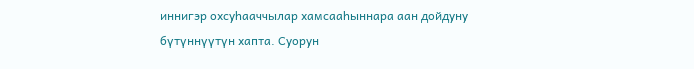иннигэр охсуһааччылар хамсааһыннара аан дойдуну бүтүннүүтүн хапта. Суорун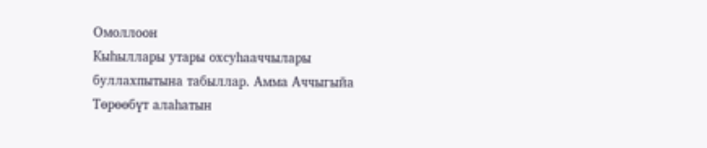Омоллоон
Кыһыллары утары охсуһааччылары буллахпытына табыллар. Амма Аччыгыйа
Төрөөбүт алаһатын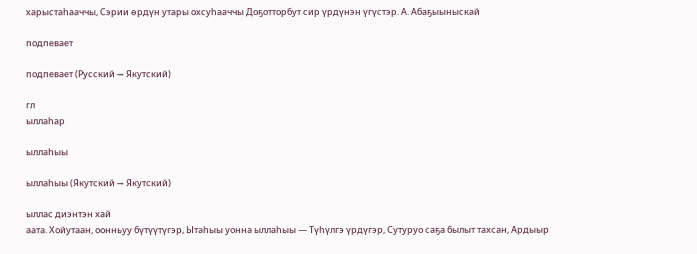харыстаһааччы, Сэрии өрдүн утары охсуһааччы Доҕотторбут сир үрдүнэн үгүстэр. А. Абаҕыыныскай

подпевает

подпевает (Русский → Якутский)

гл
ыллаһар

ыллаһыы

ыллаһыы (Якутский → Якутский)

ыллас диэнтэн хай
аата. Хойутаан, оонньуу бүтүүтүгэр, Ытаһыы уонна ыллаһыы — Түһүлгэ үрдүгэр, Сутуруо саҕа былыт тахсан, Ардыыр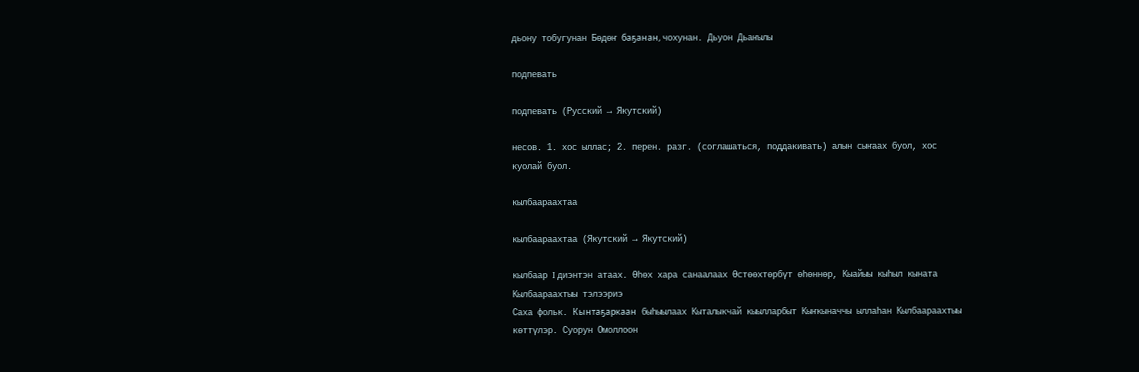дьону тобугунан Бөдөҥ баҕанан, чохунан. Дьуон Дьаҥылы

подпевать

подпевать (Русский → Якутский)

несов. 1. хос ыллас; 2. перен. разг. (соглашаться, поддакивать) алын сыҥаах буол, хос куолай буол.

кылбаараахтаа

кылбаараахтаа (Якутский → Якутский)

кылбаар I диэнтэн атаах. Өһөх хара санаалаах Өстөөхтөрбүт өһөннөр, Кыайыы кыһыл кыната Кылбаараахтыы тэлээриэ
Саха фольк. Кынтаҕаркаан быһыылаах Кыталыкчай кыылларбыт Кыҥкыначчы ыллаһан Кылбаараахтыы көттүлэр. Суорун Омоллоон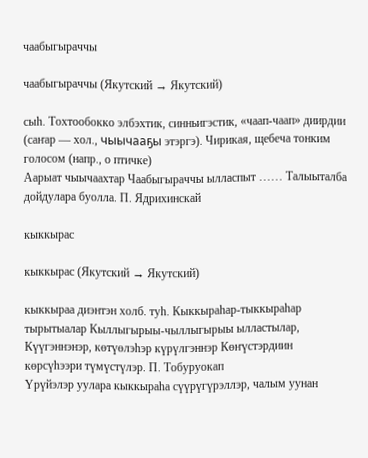чаабыгыраччы

чаабыгыраччы (Якутский → Якутский)

сыһ. Тохтообокко элбэхтик, синньигэстик, «чаап-чаап» диирдии (саҥар — хол., чыычааҕы этэргэ). Чирикая, щебеча тонким голосом (напр., о птичке)
Аарыат чыычаахтар Чаабыгыраччы ылласпыт …… Талыыталба дойдулара буолла. П. Ядрихинскай

кыккырас

кыккырас (Якутский → Якутский)

кыккыраа диэнтэн холб. туһ. Кыккыраһар-тыккыраһар тырытыалар Кыллыгырыы-чыллыгырыы ылластылар, Күүгэннэнэр, көтүөлэһэр күрүлгэннэр Көҥүстэрдиин көрсүһээри түмүстүлэр. П. Тобуруокап
Үрүйэлэр уулара кыккыраһа сүүрүгүрэллэр, чалым уунан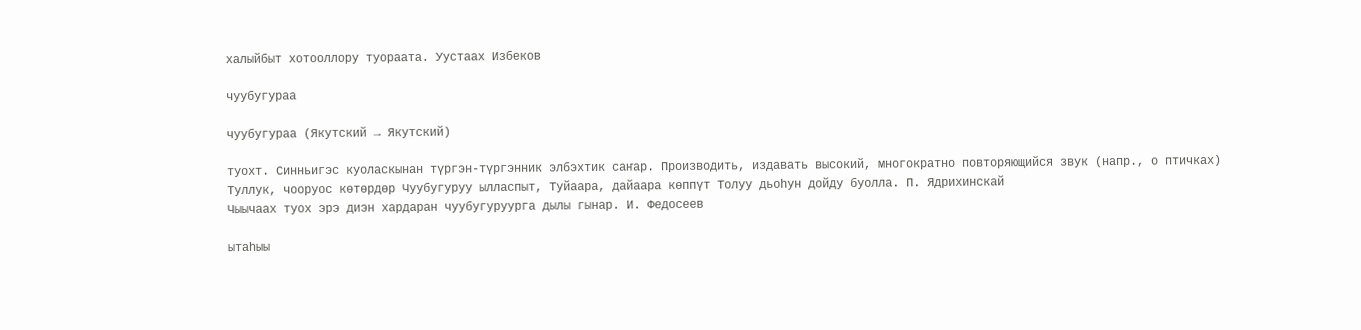халыйбыт хотооллору туораата. Уустаах Избеков

чуубугураа

чуубугураа (Якутский → Якутский)

туохт. Синньигэс куоласкынан түргэн-түргэнник элбэхтик саҥар. Производить, издавать высокий, многократно повторяющийся звук (напр., о птичках)
Туллук, чооруос көтөрдөр Чуубугуруу ылласпыт, Туйаара, дайаара көппүт Толуу дьоһун дойду буолла. П. Ядрихинскай
Чыычаах туох эрэ диэн хардаран чуубугуруурга дылы гынар. И. Федосеев

ытаһыы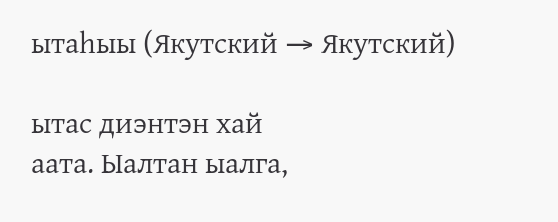ытаһыы (Якутский → Якутский)

ытас диэнтэн хай
аата. Ыалтан ыалга,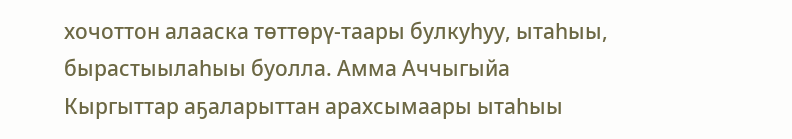хочоттон алааска төттөрү-таары булкуһуу, ытаһыы, бырастыылаһыы буолла. Амма Аччыгыйа
Кыргыттар аҕаларыттан арахсымаары ытаһыы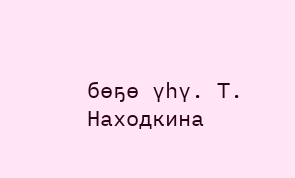бөҕө үһү. Т. Находкина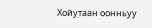Хойутаан оонньуу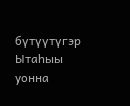бүтүүтүгэр Ытаһыы уонна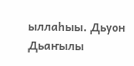ыллаһыы. Дьуон Дьаҥылы